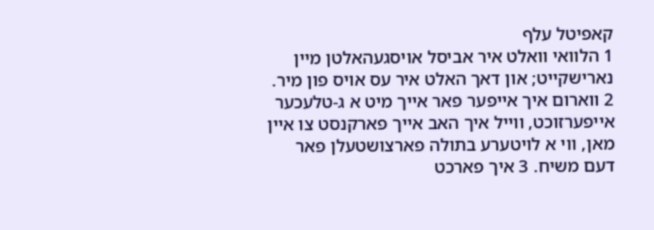קאפיטל עלף
1 הלוואי וואלט איר אביסל אויסגעהאלטן מיין נארישקייט; און דאך האלט איר עס אויס פון מיר. 2 ווארום איך אייפער פאר אייך מיט א ג‑טלעכער אייפערזוכט, ווייל איך האב אייך פארקנסט צו איין מאן, ווי א לויטערע בתולה פארצושטעלן פאר דעם משיח. 3 איך פארכט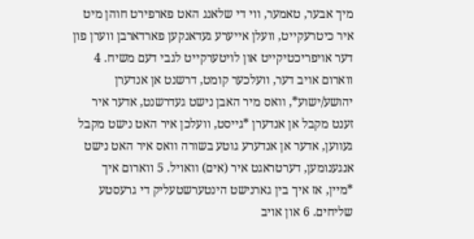מיך אבער, טאמער, ווי די שלאנג האט פארפירט חוהן מיט איר כיטרעקייט, וועלן אייערע געדאנקען פארדארבן ווערן פון דער אויפריכטיקייט און לויטערקייט לגבי דעם משיח. 4 ווארום אויב דער, וועלכער קומט, דרשנט אן אנדערן יהושע/ישוע*, וואס מיר האבן נישט געדרשנט, אדער איר זענט מקבל אן אנדערן *גייסט, וועלכן איר האט נישט מקבל געווען, אדער אן אנדערע גוטע בשורה וואס איר האט נישט אנגענומען, דערטראגט איר (אים) וואויל. 5 ווארום איך *מיין, אז איך בין גארנישט הינטערשטעליק די גרעסטע שליחים. 6 און אויב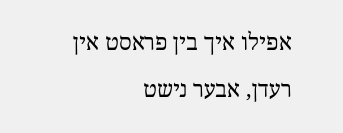אפילו איך בין פראסט אין רעדן, אבער נישט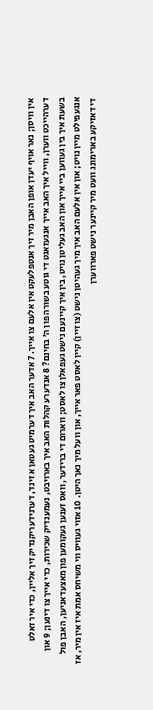אין וויסן; נאר אויף יעדן אופן האבן מיר זיך אנטפלעקט אין אלעם צו אייך. 7 אדער האב איך דערמיט געטאן א זינד, דערנידעריקנדיק זיך אליין, כדי איר זאלט דערהייכט ווערן, ווייל איך האב אייך אנגעזאגט די גוטע בשורה פון ה׳ בחינם? 8 אנדערע קהלות האב איך בארויבט, נעמענדיק שכירות, כדי אייך צו דינען; 9 און בשעת איך בין געווען ביי אייך און האב געליטן נויט, בין איך קיינעם נישט געפאלן צו לאסט; ווארום די ברידער, וואס זענען געקומען פון מאצעדאניען, האבן פול אנגעפילט מיין נויט; און אין אלעם האב איך מיך געהיטן נישט (צו זיין) קיין לאסט פאר אייך, און וועל מיך נאך היטן. 10 אזוי געוויס ווי משיחס אמת איז אין מיר, אז די דאזיקע בארימונג וועט מיר קיינער נישט פארווערן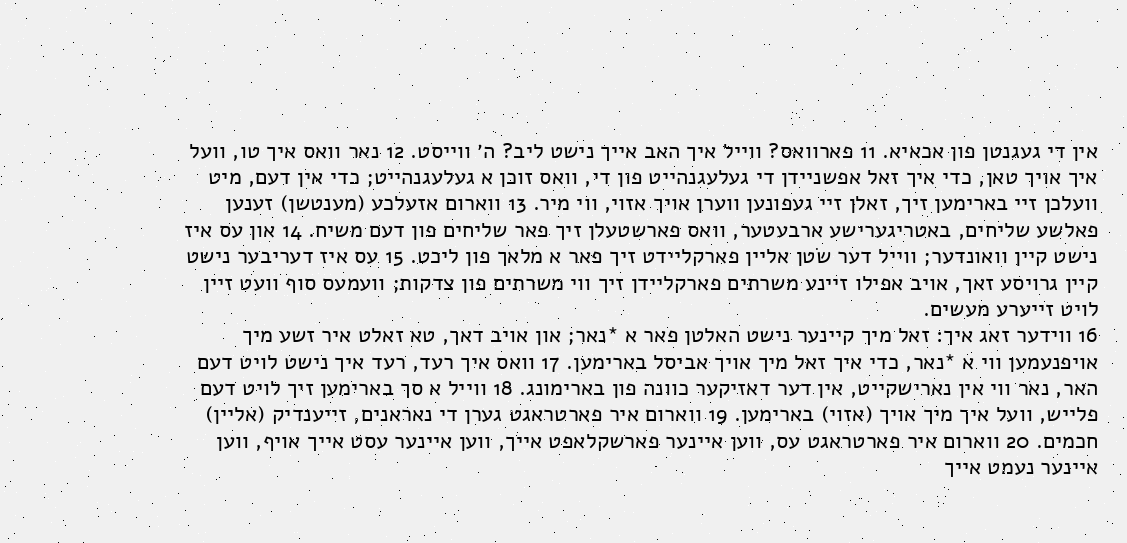אין די געגנטן פון אכאיא. 11 פארוואס? ווייל איך האב אייך נישט ליב? ה׳ ווייסט. 12 נאר וואס איך טו, וועל איך אויך טאן, כדי איך זאל אפשניידן די געלעגנהייט פון די, וואס זוכן א געלעגנהייט; כדי אין דעם, מיט וועלכן זיי בארימען זיך, זאלן זיי געפונען ווערן אויך אזוי, ווי מיר. 13 ווארום אזעלכע (מענטשן) זענען פאלשע שליחים, באטריגערישע ארבעטער, וואס פארשטעלן זיך פאר שליחים פון דעם משיח. 14 און עס איז נישט קיין וואונדער; ווייל דער שׂטן אליין פארקליידט זיך פאר א מלאך פון ליכט. 15 עס איז דעריבער נישט קיין גרויסע זאך, אויב אפילו זיינע משרתים פארקליידן זיך ווי משרתים פון צדקות; וועמעס סוף וועט זיין לויט זייערע מעשים.
16 ווידער זאג איך: זאל מיך קיינער נישט האלטן פאר א *נאר; און אויב דאך, טא זאלט איר זשע מיך אויפנעמען ווי א *נאר, כדי איך זאל מיך אויך אביסל בארימען. 17 וואס איך רעד, רעד איך נישט לויט דעם האר, נאר ווי אין נארישקייט, אין דער דאזיקער כוונה פון בארימונג. 18 ווייל א סך בארימען זיך לויט דעם פלייש, וועל איך מיך אויך (אזוי) בארימען. 19 ווארום איר פארטראגט גערן די נאראנים, זייענדיק (אליין) חכמים. 20 ווארום איר פארטראגט עס, ווען איינער פארשקלאפט אייך, ווען איינער עסט אייך אויף, ווען איינער נעמט אייך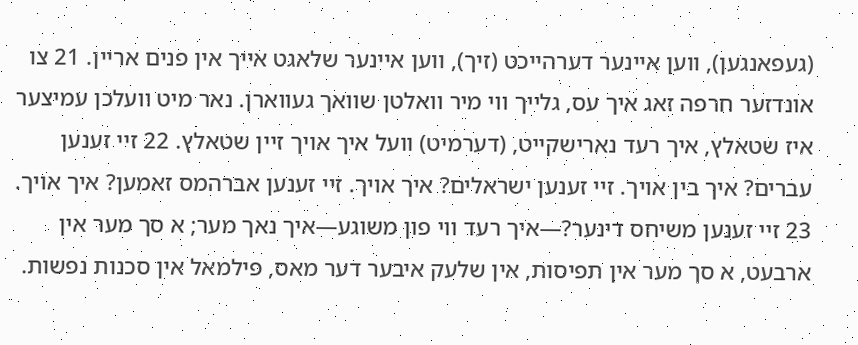(געפאנגען), ווען איינער דערהייכט (זיך), ווען איינער שלאגט אייך אין פנים אריין. 21 צו אונדזער חרפה זאג איך עס, גלייך ווי מיר וואלטן שוואך געווארן. נאר מיט וועלכן עמיצער איז שטאלץ, איך רעד נארישקייט, (דערמיט) וועל איך אויך זיין שטאלץ. 22 זיי זענען עברים? איך בין אויך. זיי זענען ישראלים? איך אויך. זיי זענען אברהמס זאמען? איך אויך. 23 זיי זענען משיחס דינער?—איך רעד ווי פון משוגע—איך נאך מער; א סך מער אין ארבעט, א סך מער אין תפיסות, אין שלעק איבער דער מאס, פילמאל אין סכנות נפשות.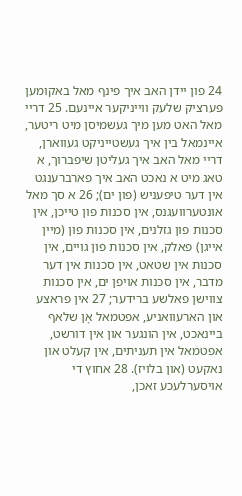24 פון יידן האב איך פינף מאל באקומען פערציק שלעק ווייניקער איינעם. 25 דריי מאל האט מען מיך געשמיסן מיט ריטער, איינמאל בין איך געשטייניקט געווארן, דריי מאל האב איך געליטן שיפברוך, א טאג מיט א נאכט האב איך פארברענגט אין דער טיפעניש (פון ים); 26 א סך מאל אונטערוועגנס, אין סכנות פון טייכן, אין סכנות פון גזלנים, אין סכנות פון (מיין אייגן) פאלק, אין סכנות פון גויים, אין סכנות אין שטאט, אין סכנות אין דער מדבר, אין סכנות אויפן ים, אין סכנות צווישן פאלשע ברידער; 27 אין פראצע און הארעוואניע, אפטמאל אָן שלאף ביינאכט, אין הונגער און אין דורשט, אפטמאל אין תעניתים, אין קעלט און נאקעט (און בלויז). 28 אחוץ די אויסערלעכע זאכן,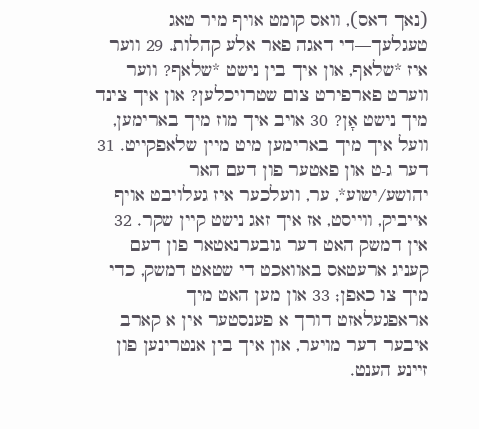(נאך דאס), וואס קומט אויף מיר טאג טעגלעך—די דאגה פאר אלע קהלות. 29 ווער איז *שלאף, און איך בין נישט *שלאף? ווער ווערט פארפירט צום שטרויכלען? און איך צינד מיך נישט אָן? 30 אויב איך מוז מיך בארימען, וועל איך מיך בארימען מיט מיין שלאפקייט. 31 דער ג‑ט און פאטער פון דעם האר יהושע/ישוע*, ער, וועלכער איז געלויבט אויף אייביק, ווייסט, אז איך זאג נישט קיין שקר. 32 אין דמשק האט דער גובערנאטאר פון דעם קעניג ארעטאס באוואכט די שטאט דמשק, כדי מיך צו כאפן; 33 און מען האט מיך אראפגעלאזט דורך א פענסטער אין א קארב איבער דער מויער, און איך בין אנטרינען פון זיינע הענט.